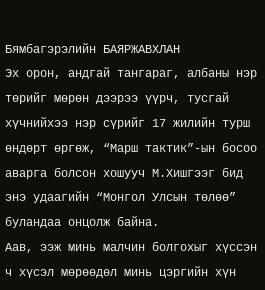Бямбагэрэлийн БАЯРЖАВХЛАН
Эх орон, андгай тангараг, албаны нэр төрийг мөрөн дээрээ үүрч, тусгай хүчнийхээ нэр сүрийг 17 жилийн турш өндөрт өргөж, “Марш тактик”-ын босоо аварга болсон хошууч М.Хишгээг бид энэ удаагийн “Монгол Улсын төлөө” буландаа онцолж байна.
Аав, ээж минь малчин болгохыг хүссэн ч хүсэл мөрөөдөл минь цэргийн хүн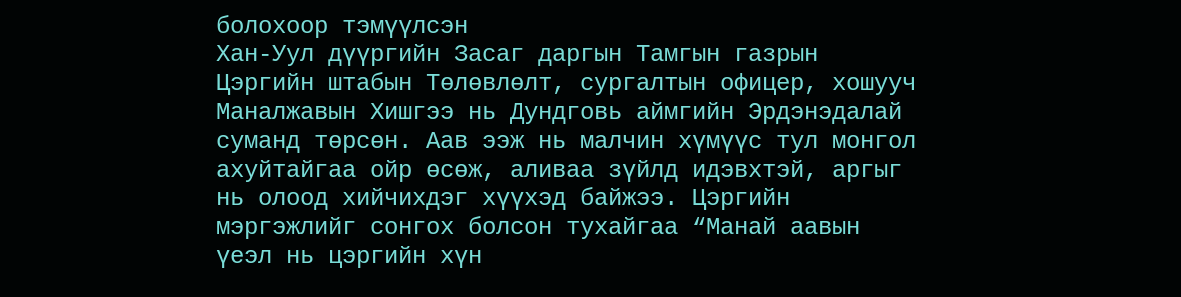болохоор тэмүүлсэн
Хан-Уул дүүргийн Засаг даргын Тамгын газрын Цэргийн штабын Төлөвлөлт, сургалтын офицер, хошууч Маналжавын Хишгээ нь Дундговь аймгийн Эрдэнэдалай суманд төрсөн. Аав ээж нь малчин хүмүүс тул монгол ахуйтайгаа ойр өсөж, аливаа зүйлд идэвхтэй, аргыг нь олоод хийчихдэг хүүхэд байжээ. Цэргийн мэргэжлийг сонгох болсон тухайгаа “Манай аавын үеэл нь цэргийн хүн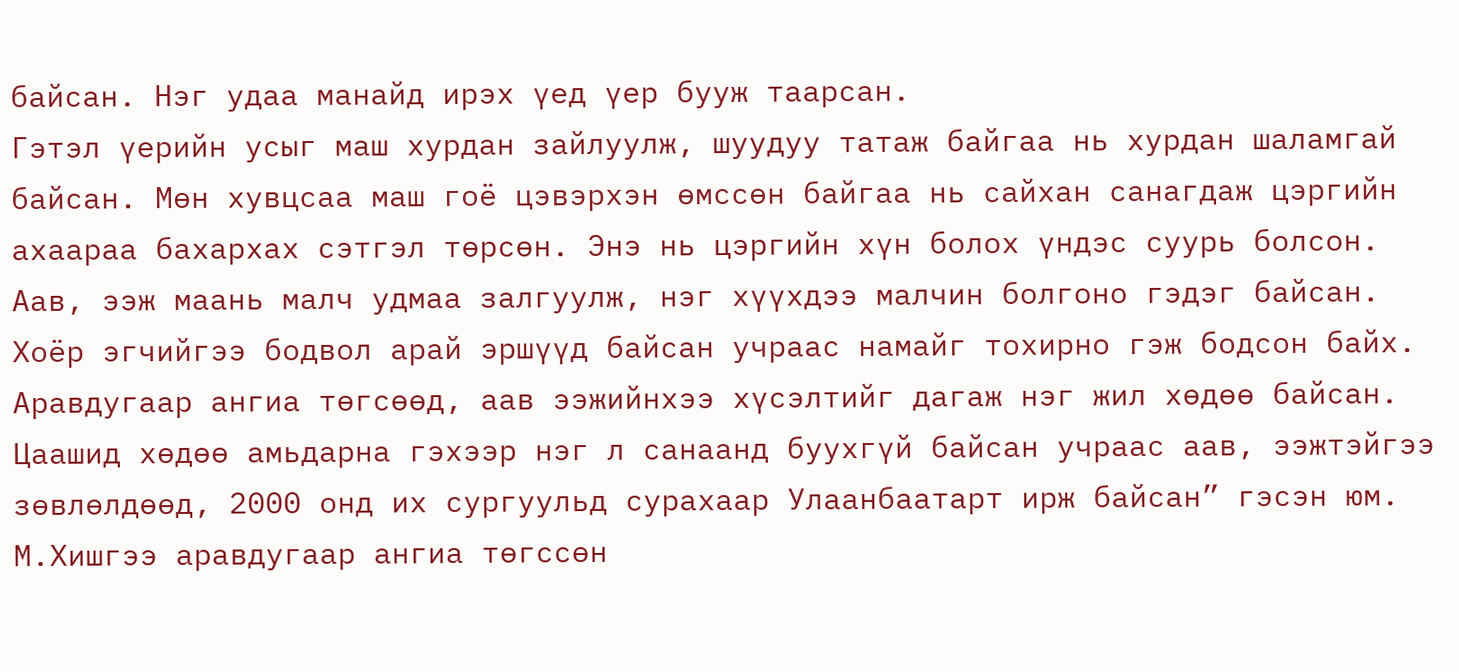байсан. Нэг удаа манайд ирэх үед үер бууж таарсан.
Гэтэл үерийн усыг маш хурдан зайлуулж, шуудуу татаж байгаа нь хурдан шаламгай байсан. Мөн хувцсаа маш гоё цэвэрхэн өмссөн байгаа нь сайхан санагдаж цэргийн ахаараа бахархах сэтгэл төрсөн. Энэ нь цэргийн хүн болох үндэс суурь болсон.
Аав, ээж маань малч удмаа залгуулж, нэг хүүхдээ малчин болгоно гэдэг байсан. Хоёр эгчийгээ бодвол арай эршүүд байсан учраас намайг тохирно гэж бодсон байх.
Аравдугаар ангиа төгсөөд, аав ээжийнхээ хүсэлтийг дагаж нэг жил хөдөө байсан. Цаашид хөдөө амьдарна гэхээр нэг л санаанд буухгүй байсан учраас аав, ээжтэйгээ зөвлөлдөөд, 2000 онд их сургуульд сурахаар Улаанбаатарт ирж байсан” гэсэн юм.
М.Хишгээ аравдугаар ангиа төгссөн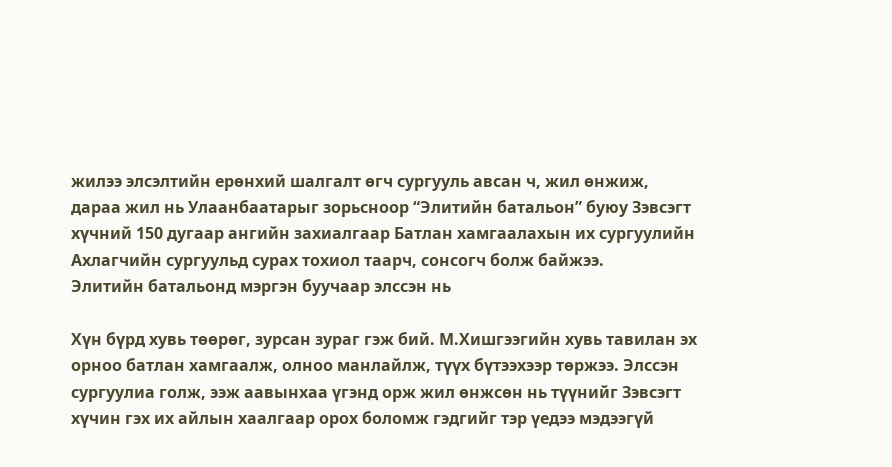жилээ элсэлтийн ерөнхий шалгалт өгч сургууль авсан ч, жил өнжиж, дараа жил нь Улаанбаатарыг зорьсноор “Элитийн батальон” буюу Зэвсэгт хүчний 150 дугаар ангийн захиалгаар Батлан хамгаалахын их сургуулийн Ахлагчийн сургуульд сурах тохиол таарч, сонсогч болж байжээ.
Элитийн батальонд мэргэн буучаар элссэн нь

Хүн бүрд хувь төөрөг, зурсан зураг гэж бий. М.Хишгээгийн хувь тавилан эх орноо батлан хамгаалж, олноо манлайлж, түүх бүтээхээр төржээ. Элссэн сургуулиа голж, ээж аавынхаа үгэнд орж жил өнжсөн нь түүнийг Зэвсэгт хүчин гэх их айлын хаалгаар орох боломж гэдгийг тэр үедээ мэдээгүй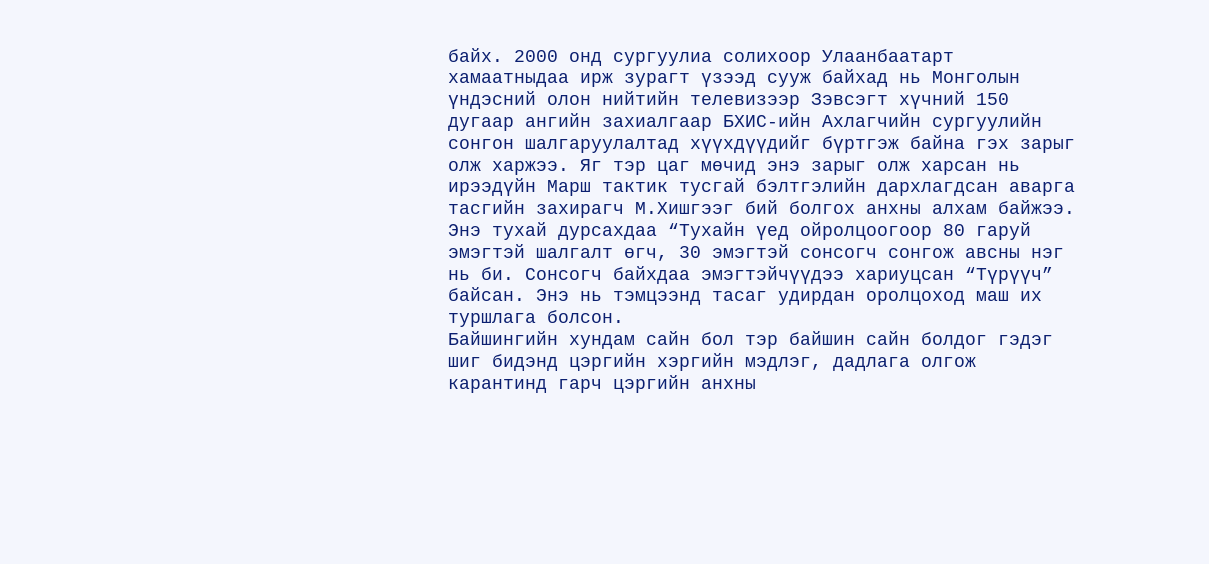байх. 2000 онд сургуулиа солихоор Улаанбаатарт хамаатныдаа ирж зурагт үзээд сууж байхад нь Монголын үндэсний олон нийтийн телевизээр Зэвсэгт хүчний 150 дугаар ангийн захиалгаар БХИС-ийн Ахлагчийн сургуулийн сонгон шалгаруулалтад хүүхдүүдийг бүртгэж байна гэх зарыг олж харжээ. Яг тэр цаг мөчид энэ зарыг олж харсан нь ирээдүйн Марш тактик тусгай бэлтгэлийн дархлагдсан аварга тасгийн захирагч М.Хишгээг бий болгох анхны алхам байжээ. Энэ тухай дурсахдаа “Тухайн үед ойролцоогоор 80 гаруй эмэгтэй шалгалт өгч, 30 эмэгтэй сонсогч сонгож авсны нэг нь би. Сонсогч байхдаа эмэгтэйчүүдээ хариуцсан “Түрүүч” байсан. Энэ нь тэмцээнд тасаг удирдан оролцоход маш их туршлага болсон.
Байшингийн хундам сайн бол тэр байшин сайн болдог гэдэг шиг бидэнд цэргийн хэргийн мэдлэг, дадлага олгож карантинд гарч цэргийн анхны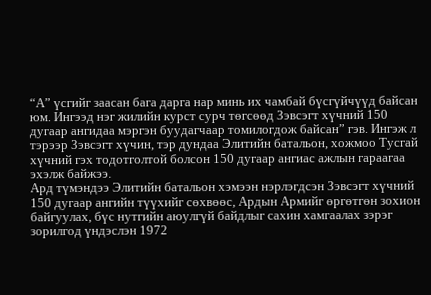“А” үсгийг заасан бага дарга нар минь их чамбай бүсгүйчүүд байсан юм. Ингээд нэг жилийн курст сурч төгсөөд Зэвсэгт хүчний 150 дугаар ангидаа мэргэн буудагчаар томилогдож байсан” гэв. Ингэж л тэрээр Зэвсэгт хүчин, тэр дундаа Элитийн батальон, хожмоо Тусгай хүчний гэх тодотголтой болсон 150 дугаар ангиас ажлын гараагаа эхэлж байжээ.
Ард түмэндээ Элитийн батальон хэмээн нэрлэгдсэн Зэвсэгт хүчний 150 дугаар ангийн түүхийг сөхвөөс, Ардын Армийг өргөтгөн зохион байгуулах, бүс нутгийн аюулгүй байдлыг сахин хамгаалах зэрэг зорилгод үндэслэн 1972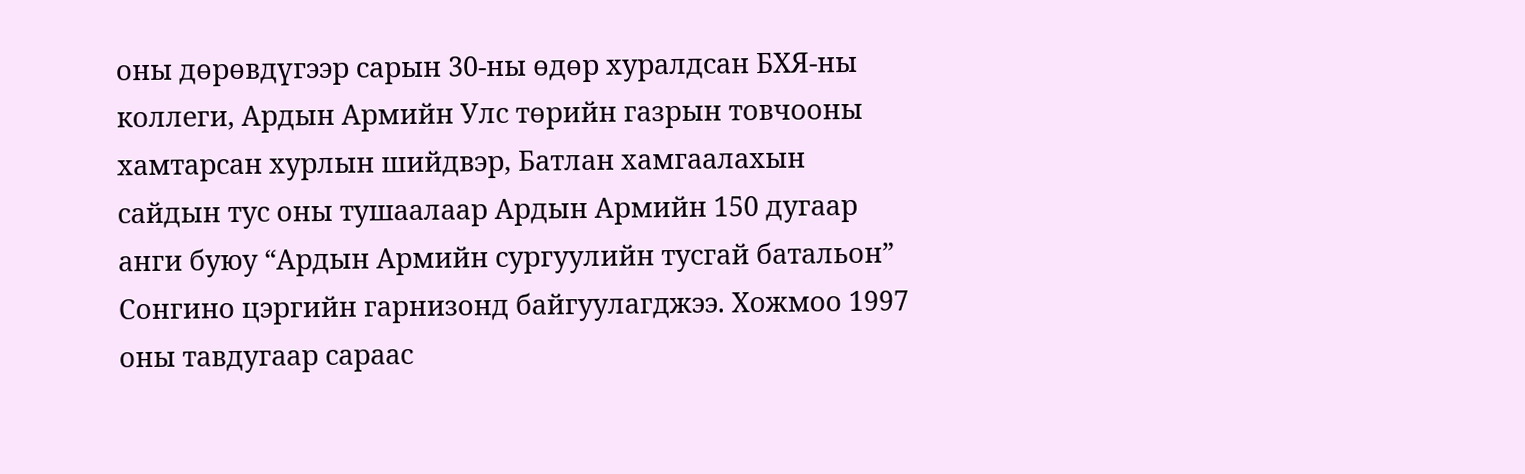оны дөрөвдүгээр сарын 30-ны өдөр хуралдсан БХЯ-ны коллеги, Ардын Армийн Улс төрийн газрын товчооны хамтарсан хурлын шийдвэр, Батлан хамгаалахын сайдын тус оны тушаалаар Ардын Армийн 150 дугаар анги буюу “Ардын Армийн сургуулийн тусгай батальон” Сонгино цэргийн гарнизонд байгуулагджээ. Хожмоо 1997 оны тавдугаар сараас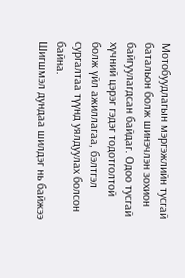Мотобуудлагын мэргэжлийн тусгай батальон болж шинэчлэн зохион байгуулагдсан байдаг. Одоо тусгай хүчний цэрэг гэдэг тодотголтой болж үйл ажиллагаа, бэлтгэл сургалтаа түүнд уялдуулах болсон байна.
Шигшмэл дундаа шилдэг нь байжээ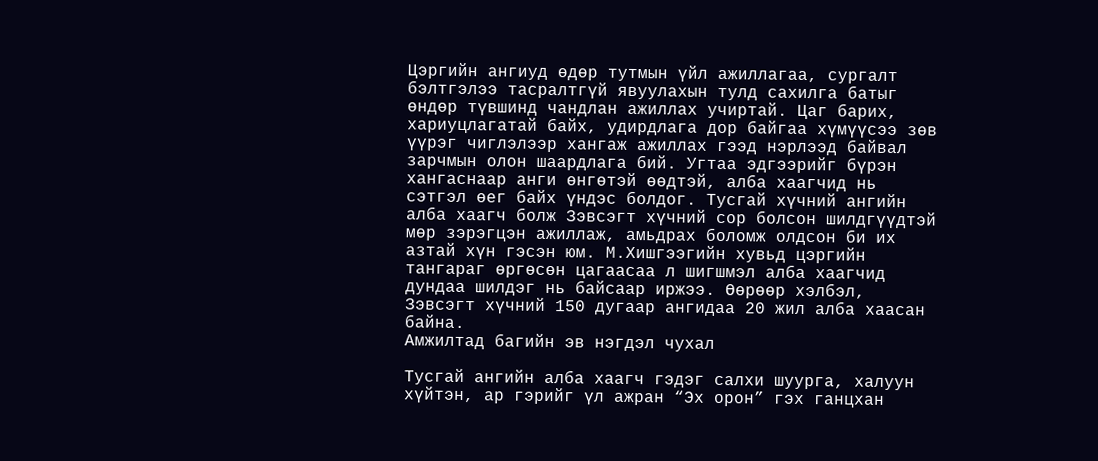Цэргийн ангиуд өдөр тутмын үйл ажиллагаа, сургалт бэлтгэлээ тасралтгүй явуулахын тулд сахилга батыг өндөр түвшинд чандлан ажиллах учиртай. Цаг барих, хариуцлагатай байх, удирдлага дор байгаа хүмүүсээ зөв үүрэг чиглэлээр хангаж ажиллах гээд нэрлээд байвал зарчмын олон шаардлага бий. Угтаа эдгээрийг бүрэн хангаснаар анги өнгөтэй өөдтэй, алба хаагчид нь сэтгэл өег байх үндэс болдог. Тусгай хүчний ангийн алба хаагч болж Зэвсэгт хүчний сор болсон шилдгүүдтэй мөр зэрэгцэн ажиллаж, амьдрах боломж олдсон би их азтай хүн гэсэн юм. М.Хишгээгийн хувьд цэргийн тангараг өргөсөн цагаасаа л шигшмэл алба хаагчид дундаа шилдэг нь байсаар иржээ. Өөрөөр хэлбэл, Зэвсэгт хүчний 150 дугаар ангидаа 20 жил алба хаасан байна.
Амжилтад багийн эв нэгдэл чухал

Тусгай ангийн алба хаагч гэдэг салхи шуурга, халуун хүйтэн, ар гэрийг үл ажран “Эх орон” гэх ганцхан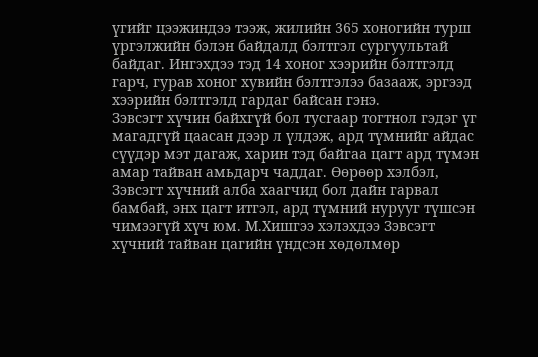үгийг цээжиндээ тээж, жилийн 365 хоногийн турш үргэлжийн бэлэн байдалд бэлтгэл сургуультай байдаг. Ингэхдээ тэд 14 хоног хээрийн бэлтгэлд гарч, гурав хоног хувийн бэлтгэлээ базааж, эргээд хээрийн бэлтгэлд гардаг байсан гэнэ.
Зэвсэгт хүчин байхгүй бол тусгаар тогтнол гэдэг үг магадгүй цаасан дээр л үлдэж, ард түмнийг айдас сүүдэр мэт дагаж, харин тэд байгаа цагт ард түмэн амар тайван амьдарч чаддаг. Өөрөөр хэлбэл, Зэвсэгт хүчний алба хаагчид бол дайн гарвал бамбай, энх цагт итгэл, ард түмний нурууг түшсэн чимээгүй хүч юм. М.Хишгээ хэлэхдээ Зэвсэгт хүчний тайван цагийн үндсэн хөдөлмөр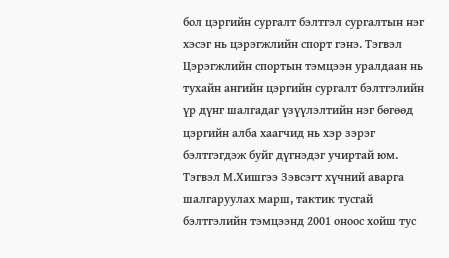бол цэргийн сургалт бэлтгэл сургалтын нэг хэсэг нь цэрэгжлийн спорт гэнэ. Тэгвэл Цэрэгжлийн спортын тэмцээн уралдаан нь тухайн ангийн цэргийн сургалт бэлтгэлийн үр дүнг шалгадаг үзүүлэлтийн нэг бөгөөд цэргийн алба хаагчид нь хэр зэрэг бэлтгэгдэж буйг дүгнэдэг учиртай юм. Тэгвэл М.Хишгээ Зэвсэгт хүчний аварга шалгаруулах марш, тактик тусгай бэлтгэлийн тэмцээнд 2001 оноос хойш тус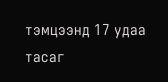тэмцээнд 17 удаа тасаг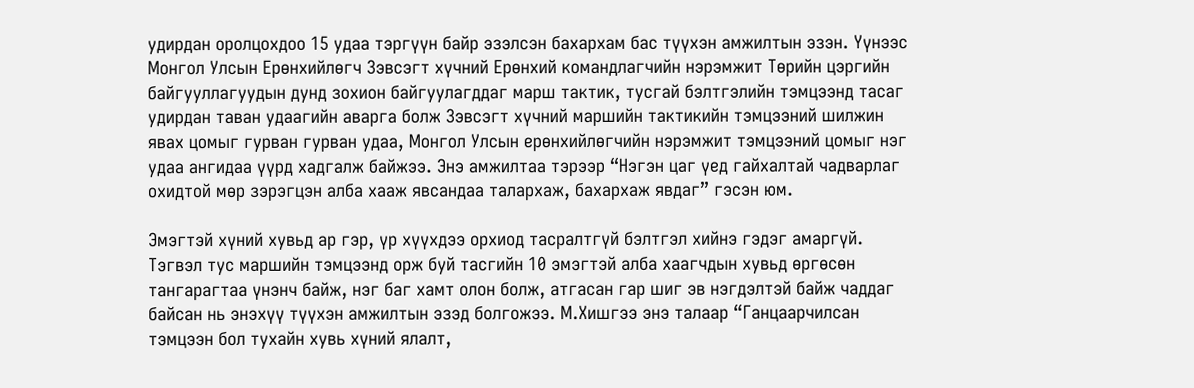удирдан оролцохдоо 15 удаа тэргүүн байр эзэлсэн бахархам бас түүхэн амжилтын эзэн. Үүнээс Монгол Улсын Ерөнхийлөгч Зэвсэгт хүчний Ерөнхий командлагчийн нэрэмжит Төрийн цэргийн байгууллагуудын дунд зохион байгуулагддаг марш тактик, тусгай бэлтгэлийн тэмцээнд тасаг удирдан таван удаагийн аварга болж Зэвсэгт хүчний маршийн тактикийн тэмцээний шилжин явах цомыг гурван гурван удаа, Монгол Улсын ерөнхийлөгчийн нэрэмжит тэмцээний цомыг нэг удаа ангидаа үүрд хадгалж байжээ. Энэ амжилтаа тэрээр “Нэгэн цаг үед гайхалтай чадварлаг охидтой мөр зэрэгцэн алба хааж явсандаа талархаж, бахархаж явдаг” гэсэн юм.

Эмэгтэй хүний хувьд ар гэр, үр хүүхдээ орхиод тасралтгүй бэлтгэл хийнэ гэдэг амаргүй. Тэгвэл тус маршийн тэмцээнд орж буй тасгийн 10 эмэгтэй алба хаагчдын хувьд өргөсөн тангарагтаа үнэнч байж, нэг баг хамт олон болж, атгасан гар шиг эв нэгдэлтэй байж чаддаг байсан нь энэхүү түүхэн амжилтын эзэд болгожээ. М.Хишгээ энэ талаар “Ганцаарчилсан тэмцээн бол тухайн хувь хүний ялалт,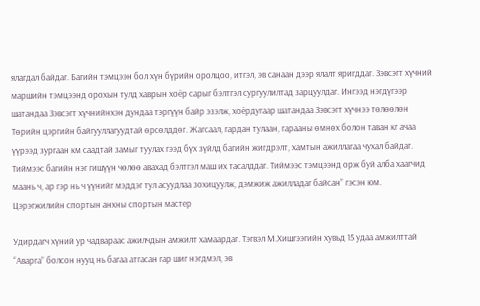ялагдал байдаг. Багийн тэмцээн бол хүн бүрийн оролцоо, итгэл, эв санаан дээр ялалт яригддаг. Зэвсэгт хүчний маршийн тэмцээнд орохын тулд хаврын хоёр сарыг бэлтгэл сургуулилтад зарцуулдаг. Ингээд нэгдүгээр шатандаа Зэвсэгт хүчнийнхэн дундаа тэргүүн байр эзэлж, хоёрдугаар шатандаа Зэвсэгт хүчнээ төлөөлөн Төрийн цэргийн байгууллагуудтай өрсөлддөг. Жагсаал, гардан тулаан, гарааны өмнөх болон таван кг ачаа үүрээд зургаан км саадтай замыг туулах гээд бүх зүйлд багийн жигдрэлт, хамтын ажиллагаа чухал байдаг. Тиймээс багийн нэг гишүүн чөлөө авахад бэлтгэл маш их тасалддаг. Тиймээс тэмцээнд орж буй алба хаагчид маань ч, ар гэр нь ч үүнийг мэддэг тул асуудлаа зохицуулж, дэмжиж ажилладаг байсан” гэсэн юм.
Цэрэгжилийн спортын анхны спортын мастер

Удирдагч хүний ур чадвараас ажилчдын амжилт хамаардаг. Тэгвэл М.Хишгээгийн хувьд 15 удаа амжилттай “Аварга” болсон нууц нь багаа атгасан гар шиг нэгдмэл, эв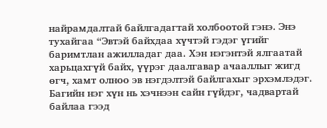найрамдалтай байлгадагтай холбоотой гэнэ. Энэ тухайгаа “Эвтэй байхдаа хүчтэй гэдэг үгийг баримтлан ажилладаг даа. Хэн нэгэнтэй ялгаатай харьцахгүй байх, үүрэг даалгавар ачааллыг жигд өгч, хамт олноо эв нэгдэлтэй байлгахыг эрхэмлэдэг. Багийн нэг хүн нь хэчнээн сайн гүйдэг, чадвартай байлаа гээд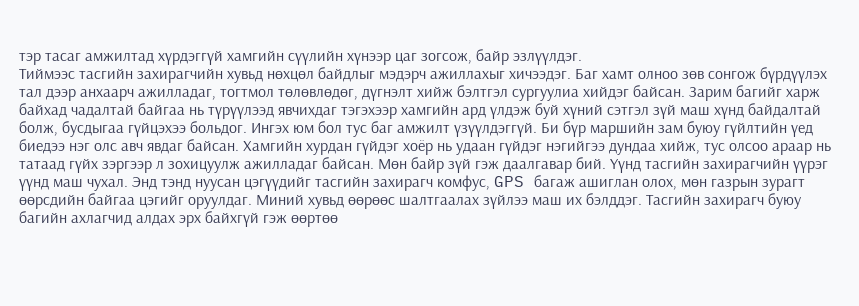тэр тасаг амжилтад хүрдэггүй хамгийн сүүлийн хүнээр цаг зогсож, байр эзлүүлдэг.
Тиймээс тасгийн захирагчийн хувьд нөхцөл байдлыг мэдэрч ажиллахыг хичээдэг. Баг хамт олноо зөв сонгож бүрдүүлэх тал дээр анхаарч ажилладаг, тогтмол төлөвлөдөг, дүгнэлт хийж бэлтгэл сургуулиа хийдэг байсан. Зарим багийг харж байхад чадалтай байгаа нь түрүүлээд явчихдаг тэгэхээр хамгийн ард үлдэж буй хүний сэтгэл зүй маш хүнд байдалтай болж, бусдыгаа гүйцэхээ больдог. Ингэх юм бол тус баг амжилт үзүүлдэггүй. Би бүр маршийн зам буюу гүйлтийн үед биедээ нэг олс авч явдаг байсан. Хамгийн хурдан гүйдэг хоёр нь удаан гүйдэг нэгийгээ дундаа хийж, тус олсоо араар нь татаад гүйх зэргээр л зохицуулж ажилладаг байсан. Мөн байр зүй гэж даалгавар бий. Үүнд тасгийн захирагчийн үүрэг үүнд маш чухал. Энд тэнд нуусан цэгүүдийг тасгийн захирагч комфус, GPS багаж ашиглан олох, мөн газрын зурагт өөрсдийн байгаа цэгийг оруулдаг. Миний хувьд өөрөөс шалтгаалах зүйлээ маш их бэлддэг. Тасгийн захирагч буюу багийн ахлагчид алдах эрх байхгүй гэж өөртөө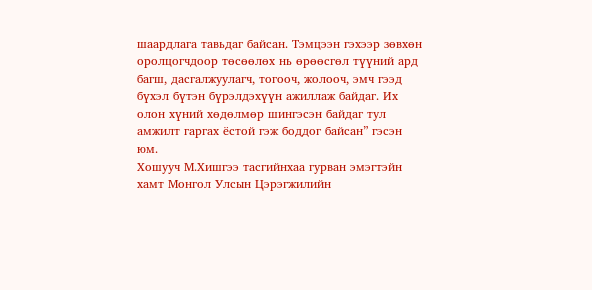шаардлага тавьдаг байсан. Тэмцээн гэхээр зөвхөн оролцогчдоор төсөөлөх нь өрөөсгөл түүний ард багш, дасгалжуулагч, тогооч, жолооч, эмч гээд бүхэл бүтэн бүрэлдэхүүн ажиллаж байдаг. Их олон хүний хөдөлмөр шингэсэн байдаг тул амжилт гаргах ёстой гэж боддог байсан” гэсэн юм.
Хошууч М.Хишгээ тасгийнхаа гурван эмэгтэйн хамт Монгол Улсын Цэрэгжилийн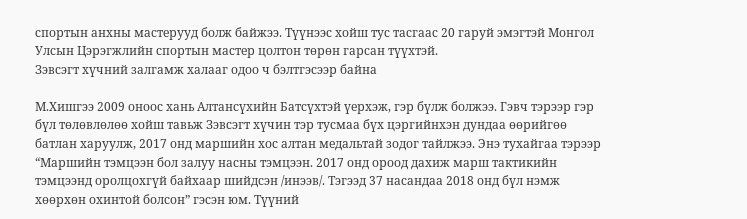спортын анхны мастерууд болж байжээ. Түүнээс хойш тус тасгаас 20 гаруй эмэгтэй Монгол Улсын Цэрэгжлийн спортын мастер цолтон төрөн гарсан түүхтэй.
Зэвсэгт хүчний залгамж халааг одоо ч бэлтгэсээр байна

М.Хишгээ 2009 оноос хань Алтансүхийн Батсүхтэй үерхэж, гэр бүлж болжээ. Гэвч тэрээр гэр бүл төлөвлөлөө хойш тавьж Зэвсэгт хүчин тэр тусмаа бүх цэргийнхэн дундаа өөрийгөө батлан харуулж, 2017 онд маршийн хос алтан медальтай зодог тайлжээ. Энэ тухайгаа тэрээр “Маршийн тэмцээн бол залуу насны тэмцээн. 2017 онд ороод дахиж марш тактикийн тэмцээнд оролцохгүй байхаар шийдсэн /инээв/. Тэгээд 37 насандаа 2018 онд бүл нэмж хөөрхөн охинтой болсон” гэсэн юм. Түүний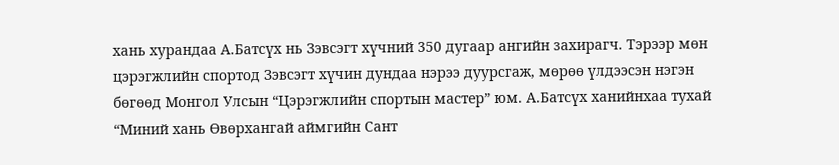хань хурандаа А.Батсүх нь Зэвсэгт хүчний 350 дугаар ангийн захирагч. Тэрээр мөн цэрэгжлийн спортод Зэвсэгт хүчин дундаа нэрээ дуурсгаж, мөрөө үлдээсэн нэгэн бөгөөд Монгол Улсын “Цэрэгжлийн спортын мастер” юм. А.Батсүх ханийнхаа тухай “Миний хань Өвөрхангай аймгийн Сант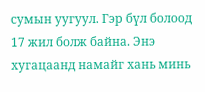сумын уугуул. Гэр бүл болоод 17 жил болж байна. Энэ хугацаанд намайг хань минь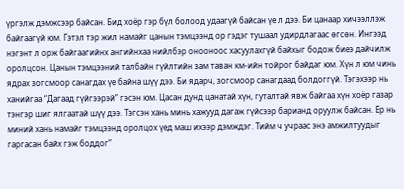үргэлж дэмжсээр байсан. Бид хоёр гэр бүл болоод удаагүй байсан үе л дээ. Би цанаар хичээллэж байгаагүй юм. Гэтэл тэр жил намайг цанын тэмцээнд ор гэдэг тушаал удирдлагаас өгсөн. Ингээд нэгэнт л орж байгаагийнх ангийнхаа нийлбэр онооноос хасуулахгүй байхыг бодож биеэ дайчилж оролцсон. Цанын тэмцээний талбайн гүйлтийн зам таван км-ийн тойрог байдаг юм. Хүн л юм чинь ядрах зогсмоор санагдах үе байна шүү дээ. Би ядарч, зогсмоор санагдаад болдоггүй. Тэгэхээр нь ханийгаа “Дагаад гүйгээрэй” гэсэн юм. Цасан дунд цанатай хүн, гуталтай явж байгаа хүн хоёр газар тэнгэр шиг ялгаатай шүү дээ. Тэгсэн хань минь хажууд дагаж гүйсээр барианд оруулж байсан. Ер нь миний хань намайг тэмцээнд оролцох үед маш ихээр дэмждэг. Тийм ч учраас энэ амжилтуудыг гаргасан байх гэж боддог”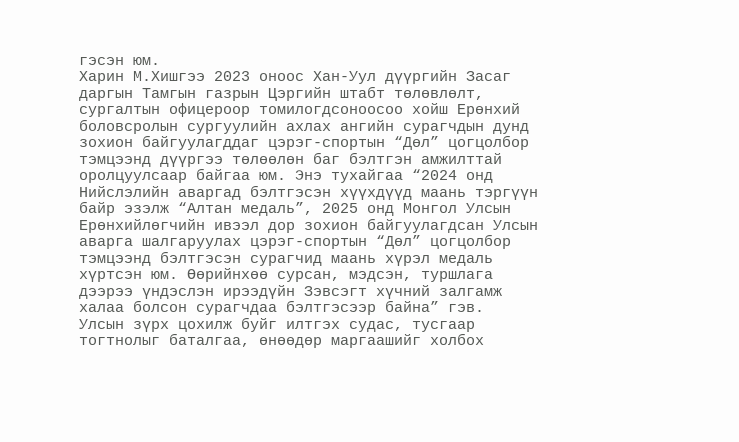гэсэн юм.
Харин М.Хишгээ 2023 оноос Хан-Уул дүүргийн Засаг даргын Тамгын газрын Цэргийн штабт төлөвлөлт, сургалтын офицероор томилогдсоноосоо хойш Ерөнхий боловсролын сургуулийн ахлах ангийн сурагчдын дунд зохион байгуулагддаг цэрэг-спортын “Дөл” цогцолбор тэмцээнд дүүргээ төлөөлөн баг бэлтгэн амжилттай оролцуулсаар байгаа юм. Энэ тухайгаа “2024 онд Нийслэлийн аваргад бэлтгэсэн хүүхдүүд маань тэргүүн байр эзэлж “Алтан медаль”, 2025 онд Монгол Улсын Ерөнхийлөгчийн ивээл дор зохион байгуулагдсан Улсын аварга шалгаруулах цэрэг-спортын “Дөл” цогцолбор тэмцээнд бэлтгэсэн сурагчид маань хүрэл медаль хүртсэн юм. Өөрийнхөө сурсан, мэдсэн, туршлага дээрээ үндэслэн ирээдүйн Зэвсэгт хүчний залгамж халаа болсон сурагчдаа бэлтгэсээр байна” гэв.
Улсын зүрх цохилж буйг илтгэх судас, тусгаар тогтнолыг баталгаа, өнөөдөр маргаашийг холбох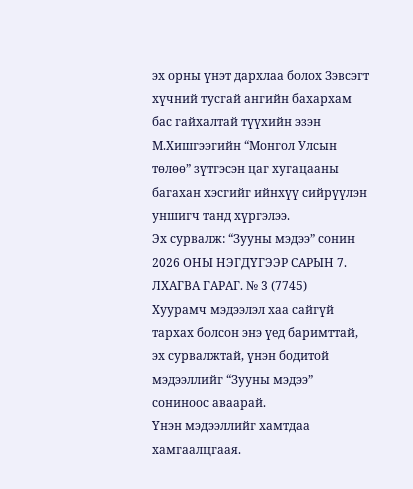эх орны үнэт дархлаа болох Зэвсэгт хүчний тусгай ангийн бахархам бас гайхалтай түүхийн эзэн М.Хишгээгийн “Монгол Улсын төлөө” зүтгэсэн цаг хугацааны багахан хэсгийг ийнхүү сийрүүлэн уншигч танд хүргэлээ.
Эх сурвалж: “Зууны мэдээ” сонин
2026 ОНЫ НЭГДҮГЭЭР САРЫН 7. ЛХАГВА ГАРАГ. № 3 (7745)
Хуурамч мэдээлэл хаа сайгүй тархах болсон энэ үед баримттай, эх сурвалжтай, үнэн бодитой мэдээллийг “Зууны мэдээ” сониноос аваарай.
Үнэн мэдээллийг хамтдаа хамгаалцгаая.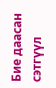Бие даасан сэтгүүл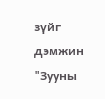зүйг дэмжин "Зууны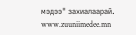мэдээ" захиалаарай. www.zuuniimedee.mn